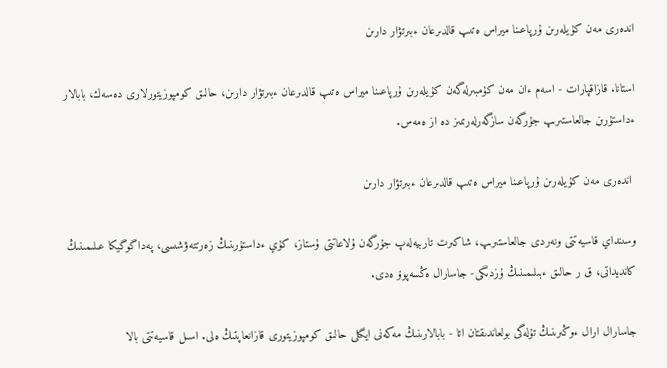اندەرى مەن كۇيلەرىن ۇرپاعىنا ميراس ەتىپ قالدىرعان ءبىرتۋار دارىن

استانا. قازاقپارات - اسەم ءان مەن كۇمبىرلەگەن كۇيلەرىن ۇرپاعىنا ميراس ەتىپ قالدىرعان ءبىرتۋار دارىن، حالىق كومپوزيتورلارى دەسەك، بابالار ءداستۇرىن جالعاستىرىپ جۇرگەن سازگەرلەرىمىز دە از ەمەس.

 اندەرى مەن كۇيلەرىن ۇرپاعىنا ميراس ەتىپ قالدىرعان ءبىرتۋار دارىن

وسىنداي قاسيەتتى ونەردى جالعاستىرىپ، شاكىرت تاربيەلەپ جۇرگەن ۇلاعاتتى ۇستاز، كۇي ءداستۇرىنىڭ زەرتتەۋشىسى، پەداگوگيكا عىلىمىنىڭ كانديداتى، ق ر حالىق ءبىلىمىنىڭ ۇزدىگى- جاسارال ەڭسەپوۆ ەدى.

جاسارال ارال ءوڭىرىنىڭ تۇلەگى بولعاندىقتان اتا - بابالارىنىڭ مەكەنى ايگىلى حالىق كومپوزيتورى قازانعاپتىڭ ەلى. اسىل قاسيەتتى بالا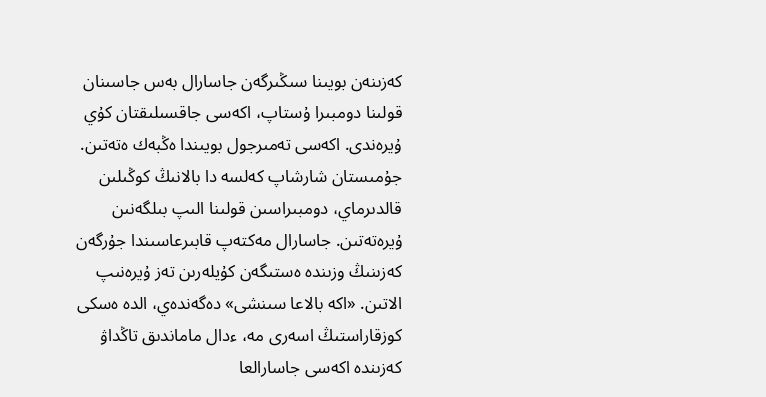كەزىنەن بويىنا سىڭىرگەن جاسارال بەس جاسىنان قولىنا دومبىرا ۇستاپ، اكەسى جاقسىلىقتان كۇي ۇيرەندى. اكەسى تەمىرجول بويىندا ەڭبەك ەتەتىن. جۇمىستان شارشاپ كەلسە دا بالانىڭ كوڭىلىن قالدىرماي، دومبىراسىن قولىنا الىپ بىلگەنىن ۇيرەتەتىن. جاسارال مەكتەپ قابىرعاسىندا جۇرگەن كەزىنىڭ وزىندە ەستىگەن كۇيلەرىن تەز ۇيرەنىپ الاتىن. «اكە بالاعا سىنشى» دەگەندەي، الدە ەسكى كوزقاراستىڭ اسەرى مە، ءدال ماماندىق تاڭداۋ كەزىندە اكەسى جاسارالعا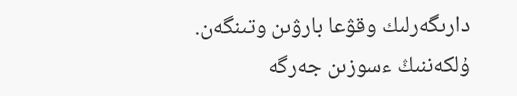دارىگەرلىك وقۋعا بارۋىن وتىنگەن. ۇلكەننىڭ ءسوزىن جەرگە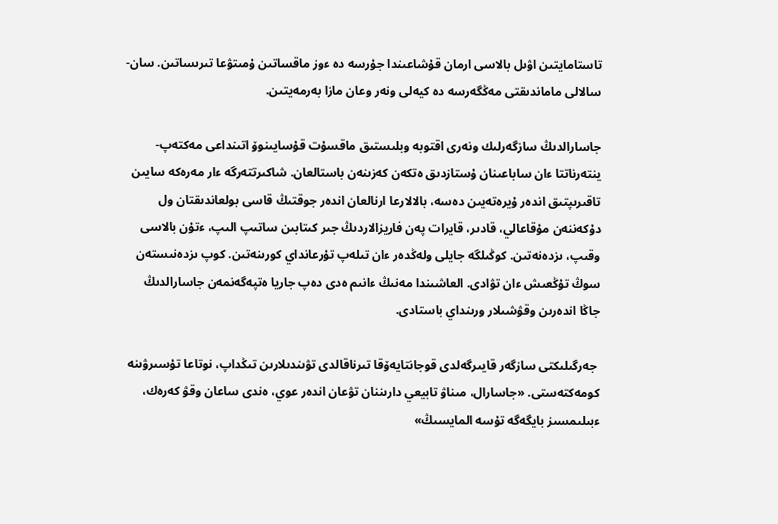تاستامايتىن اۋىل بالاسى ارمان قۇشاعىندا جۇرسە دە ءوز ماقساتىن ۇمىتۋعا تىرىساتىن. سان- سالالى ماماندىقتى مەڭگەرسە دە كيەلى ونەر وعان مازا بەرمەيتىن.

جاسارالدىڭ سازگەرلىك ونەرى اقتوبە وبلىستىق ماقسۇت قۇسايىنوۆ اتىنداعى مەكتەپ-ينتەرناتتا ءان ساباعىنان ۇستازدىق ەتكەن كەزىنەن باستالعان. شاكىرتتەرگە ءار مەرەكە سايىن تاقىرىپتىق اندەر ۇيرەتەيىن دەسە، بالالارعا ارنالعان اندەر جوقتىڭ قاسى بولعاندىقتان ول دۇكەننەن مۇقاعالي، قادىر، قايرات پەن فاريزالاردىڭ جىر كىتابىن ساتىپ الىپ، ءتۇن بالاسى وقىپ، ىزدەنەتىن. كوڭىلگە جايلى ولەڭدەر ءان تىلەپ تۇرعانداي كورىنەتىن. كوپ ىزدەنىستەن سوڭ تۇڭعىش ءان تۋادى. العاشىندا مەنىڭ ءانىم ەدى دەپ جاريا ەتپەگەنمەن جاسارالدىڭ جاڭا اندەرىن وقۋشىلار ورىنداي باستادى.

 جەرگىلىكتى سازگەر قايىرگەلدى قوجانتايەۆقا تىرناقالدى تۋىندىلارىن تىڭداپ، نوتاعا تۇسىرۋىنە كومەكتەستى. «جاسارال، مىناۋ تابيعي دارىننان تۋعان اندەر عوي، ەندى ساعان وقۋ كەرەك، ءبىلىمسىز بايگەگە تۇسە المايسىڭ»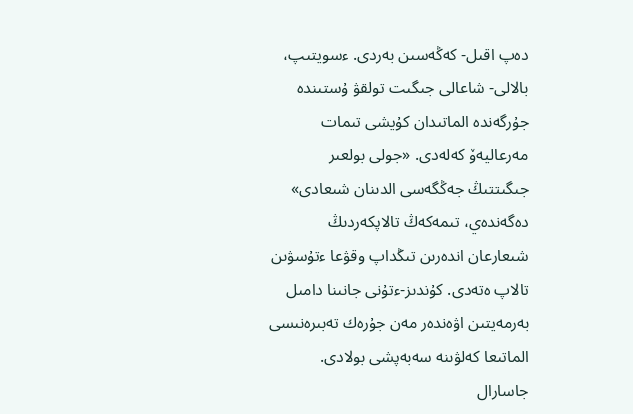دەپ اقىل- كەڭەسىن بەردى. ءسويتىپ، بالالى- شاعالى جىگىت تولقۋ ۇستىندە جۇرگەندە الماتىدان كۇيشى تىمات مەرعاليەۆ كەلەدى. «جولى بولعىر جىگىتتىڭ جەڭگەسى الدىنان شىعادى» دەگەندەي، تىمەكەڭ تالاپكەردىڭ شىعارعان اندەرىن تىڭداپ وقۋعا ءتۇسۋىن تالاپ ەتەدى. كۇندىز-ءتۇنى جانىنا دامىل بەرمەيتىن اۋەندەر مەن جۇرەك تەبىرەنىسى الماتىعا كەلۋىنە سەبەپشى بولادى. جاسارال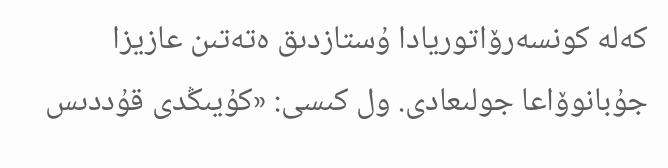كەلە كونسەرۆاتوريادا ۇستازدىق ەتەتىن عازيزا جۇبانوۆاعا جولىعادى. ول كىسى: «كۇيىڭدى قۇددىس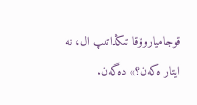قوجامياروۆقا تىڭداتىپ ال، نە ايتار ەكەن؟» دەگەن.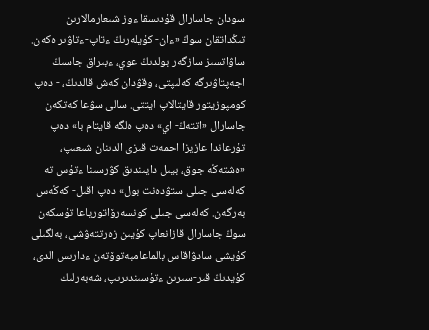سودان جاسارال قۇدىسقا ءوز شىعارمالارىن تىڭداتقان سوڭ «ءان- كۇيلەرىڭ ءتاپ-ءتاۋىر ەكەن. ساۋاتسىز سازگەر بولدىڭ عوي، ءبىراق جاسىڭ اجەپتاۋىرگە كەلىپتى، وقۋدان كەش قالدىڭ، - دەپ كومپوزيتور قايتالاپ ايتتى. سالى سۋعا كەتكەن جاسارال «اتتەڭ- اي» دەپ ەلگە قايتام با» دەپ تۇرعاندا عازيزا احمەت قىزى الدىنان شىعىپ، «ەشتەڭە جوق، بيىل دايىندىق كۋرسىنا ءتۇس تە كەلەسى جىلى ستۋدەنت بول» دەپ اقىل- كەڭەس بەرگەن. كەلەسى جىلى كونسەرۆاتورياعا تۇسكەن سوڭ جاسارال قازانعاپ كۇيىن زەرتتەۋشى، بەلگىلى كۇيشى سادۋاقاس بالماعامبەتوۆتەن ءدارىس الدى، كۇيدىڭ قىر-سىرىن ءتۇسىندىرىپ، شەبەرلىك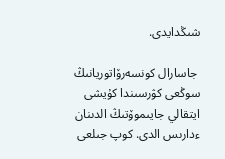شىڭدايدى.

 جاسارال كونسەرۆاتوريانىڭ سوڭعى كۋرسىندا كۇيشى ايتقالي جايىموۆتىڭ الدىنان ءدارىس الدى. كوپ جىلعى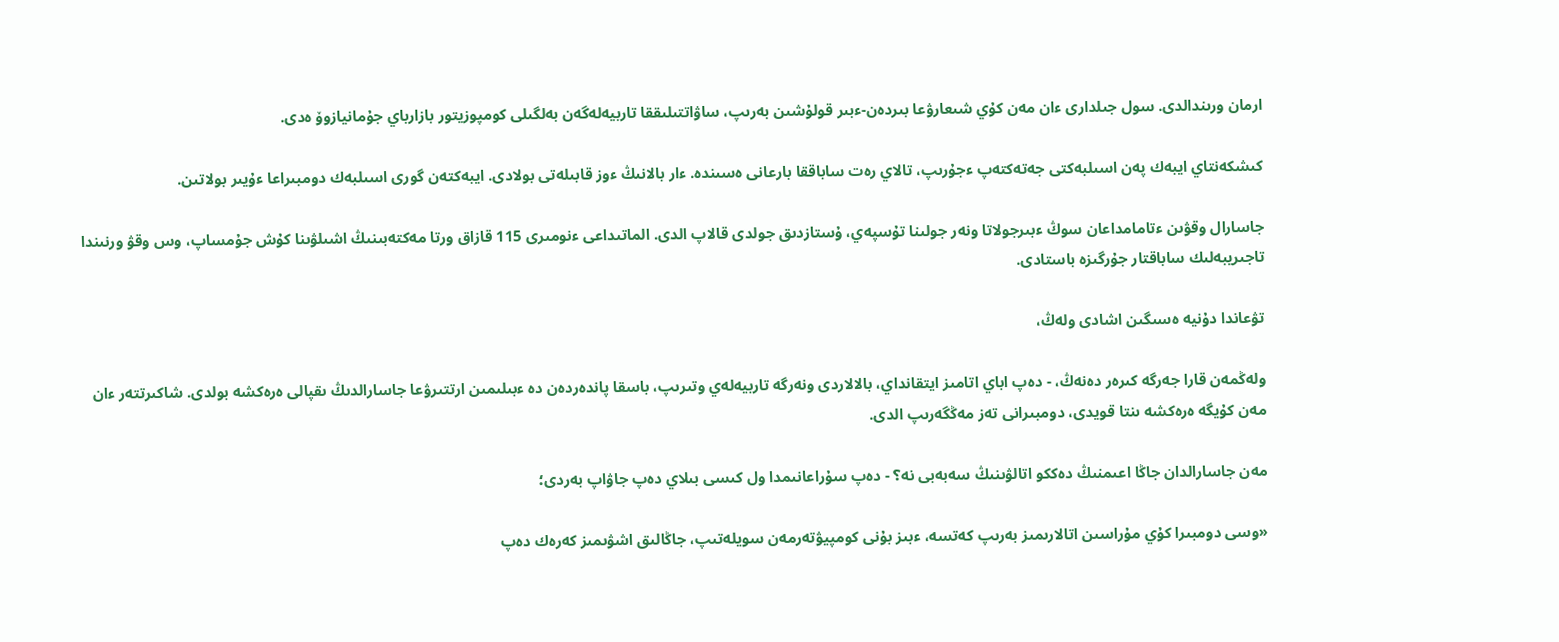ارمان ورىندالدى. سول جىلدارى ءان مەن كۇي شىعارۋعا بىردەن-ءبىر قولۇشىن بەرىپ، ساۋاتتىلىققا تاربيەلەگەن بەلگىلى كومپوزيتور بازارباي جۇمانيازوۆ ەدى.

كىشكەنتاي ايبەك پەن اسىلبەكتى جەتەكتەپ ءجۇرىپ، تالاي رەت ساباققا بارعانى ەسىندە. ءار بالانىڭ ءوز قابىلەتى بولادى. ايبەكتەن گورى اسىلبەك دومبىراعا ءۇيىر بولاتىن.

جاسارال وقۋىن ءتامامداعان سوڭ ءبىرجولاتا ونەر جولىنا تۇسپەي، ۇستازدىق جولدى قالاپ الدى. الماتىداعى ءنومىرى 115 قازاق ورتا مەكتەبىنىڭ اشىلۋىنا كۇش جۇمساپ، وس وقۋ ورنىندا تاجىريبەلىك ساباقتار جۇرگىزە باستادى.

تۋعاندا دۇنيە ەسىگىن اشادى ولەڭ،

ولەڭمەن قارا جەرگە كىرەر دەنەڭ، - دەپ اباي اتامىز ايتقانداي، بالالاردى ونەرگە تاربيەلەي وتىرىپ، باسقا پاندەردەن دە ءبىلىمىن ارتتىرۋعا جاسارالدىڭ ىقپالى ەرەكشە بولدى. شاكىرتتەر ءان مەن كۇيگە ەرەكشە ىنتا قويدى، دومبىرانى تەز مەڭگەرىپ الدى.

مەن جاسارالدان جاڭا اعىمنىڭ دەككو اتالۋىنىڭ سەبەبى نە؟ - دەپ سۇراعانىمدا ول كىسى بىلاي دەپ جاۋاپ بەردى؛

«وسى دومبىرا كۇي مۇراسىن اتالارىمىز بەرىپ كەتسە، ءبىز بۇنى كومپيۋتەرمەن سويلەتىپ، جاڭالىق اشۋىمىز كەرەك دەپ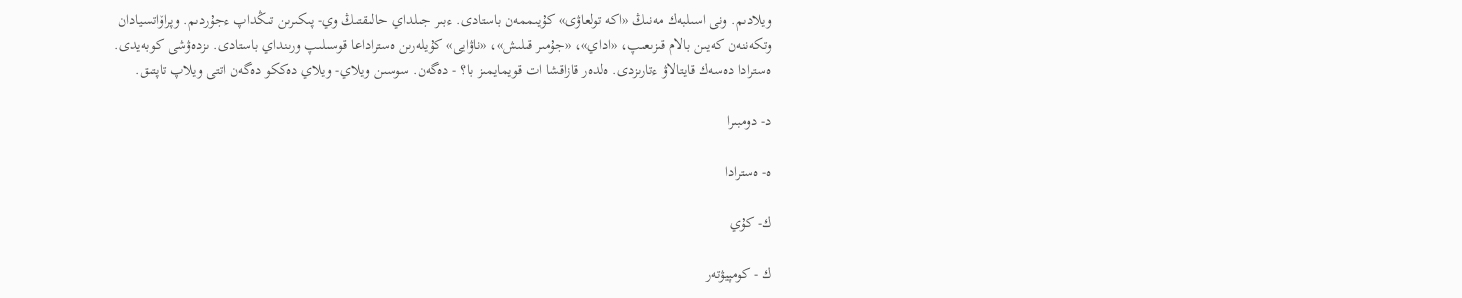ويلادىم. ونى اسىلبەك مەنىڭ «اكە تولعاۋى» كۇيىممەن باستادى. ءبىر جىلداي حالىقتىڭ وي- پىكىرىن تىڭداپ ءجۇردىم. وپراۆاتسيادان وتكەننەن كەيىن بالام قىزىعىپ، «اداي»، «جۇمىر قىلىش»، «ناۋايى» كۇيلەرىن ەستراداعا قوسىلىپ ورىنداي باستادى. ىزدەۋشى كوبەيدى. ەسترادا دەسەك قايتالاۋ ءتارىزدى. ەلدەر قازاقشا ات قويمايمىز با؟ - دەگەن. سوسىن ويلاي- ويلاي دەككو دەگەن اتتى ويلاپ تاپتىق.

د- دومبىرا

ە- ەسترادا

ك- كۇي

ك - كومپيۋتەر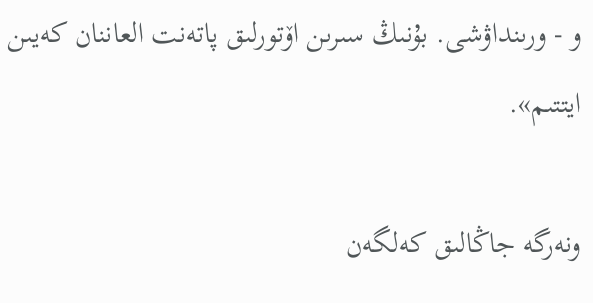و - ورىنداۋشى. بۇنىڭ سىرىن اۆتورلىق پاتەنت العاننان كەيىن ايتتىم».

ونەرگە جاڭالىق كەلگەن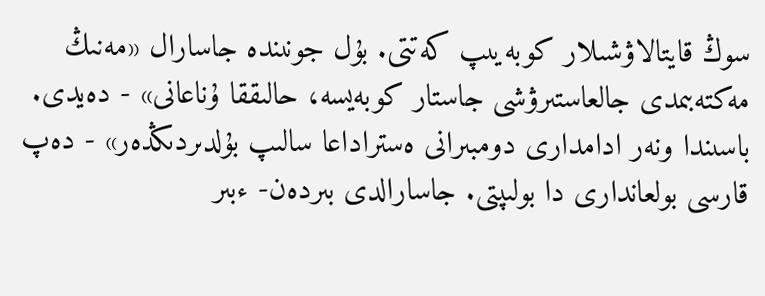سوڭ قايتالاۋشىلار كوبەيىپ كەتتى. بۇل جونىندە جاسارال «مەنىڭ مەكتەبىمدى جالعاستىرۋشى جاستار كوبەيسە، حالىققا ۇناعانى» - دەيدى. باسىندا ونەر ادامدارى دومبىرانى ەستراداعا سالىپ بۇلدىردىڭدەر» - دەپ قارسى بولعاندارى دا بولىپتى. جاسارالدى بىردەن- ءبىر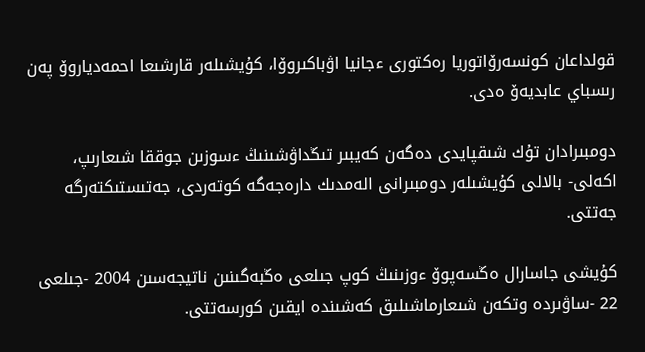قولداعان كونسەرۆاتوريا رەكتورى ءجانيا اۋباكىروۆا، كۇيشىلەر قارشىعا احمەدياروۆ پەن رىسباي عابديەۆ ەدى.

دومبىرادان تۇك شىقپايدى دەگەن كەيبىر تىڭداۋشىنىڭ ءسوزىن جوققا شىعارىپ، اكەلى- بالالى كۇيشىلەر دومبىرانى الەمدىك دارەجەگە كوتەردى، جەتىستىكتەرگە جەتتى.

كۇيشى جاسارال ەڭسەپوۆ ءوزىنىڭ كوپ جىلعى ەڭبەگىنىن ناتيجەسىن 2004 -جىلعى 22 -ساۋىردە وتكەن شىعارماشىلىق كەشىندە ايقىن كورسەتتى.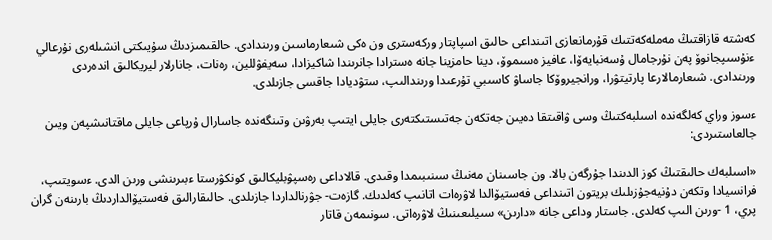كەشتە قازاقتىڭ مەملەكەتتىك قۇرمانعازى اتىنداعى حالىق اسپاپتار وركەسترى ون ەكى شىعارماسىن ورىندادى. حالقىمىزدىڭ سۇيىكتى انشىلەرى نۇرعالي ءنۇسىپجانوۆ پەن نۇرجامال ۇسەنبايەۆا، عافيز ەسىموۆ، دينا حامزينا جانە ەسترادا جانرىندا شاكيزادا، سەيفۋللين، رەنات، جانارلار ليريكالىق اندەردى ورىندادى. شىعارمالارعا پارتيتۋرا، ورانجيروۆكا جاساۋ كاسىبي تۇرعىدا ورىندالىپ، ستۋديادا جاقسى جازىلدى.

ءسوز وراي كەلگەندە اسىلبەكتىڭ وسى ۋاقىتقا دەيىن جەتكەن جەتىستىكتەرى جايلى ايتىپ بەرۋىن وتىنگەندە جاسارال ۇرپاعى جايلى ماقتانىشپەن ويىن جالعاستىردى:

«اسىلبەك حالىقتىڭ كوز الدىندا جۇرگەن بالا. ون جاسىنان مەنىڭ سىنىبىمدا وقىدى. قالاداعى رەسپۋبليكالىق كونكۋرستا ءبىرىنشى ورىن الدى. ءسويتىپ، فرانسيادا وتكەن دۇنيەجۇزىلىك بريتون اتىنداعى فەستيۆالدا لاۋرەات اتانىپ كەلدىك. گازەت- جۋرنالداردا جازىلدى. حالىقارالىق فەستيۆالداردىڭ بارىنەن گران پري، 1 -ورىن الىپ كەلدى. جاستار وداعى جانە «دارىن» سىيلىعىنىڭ لاۋرەاتى. سونىمەن قاتار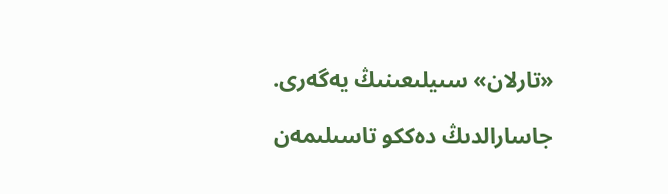«تارلان» سىيلىعىنىڭ يەگەرى.

جاسارالدىڭ دەككو تاسىلىمەن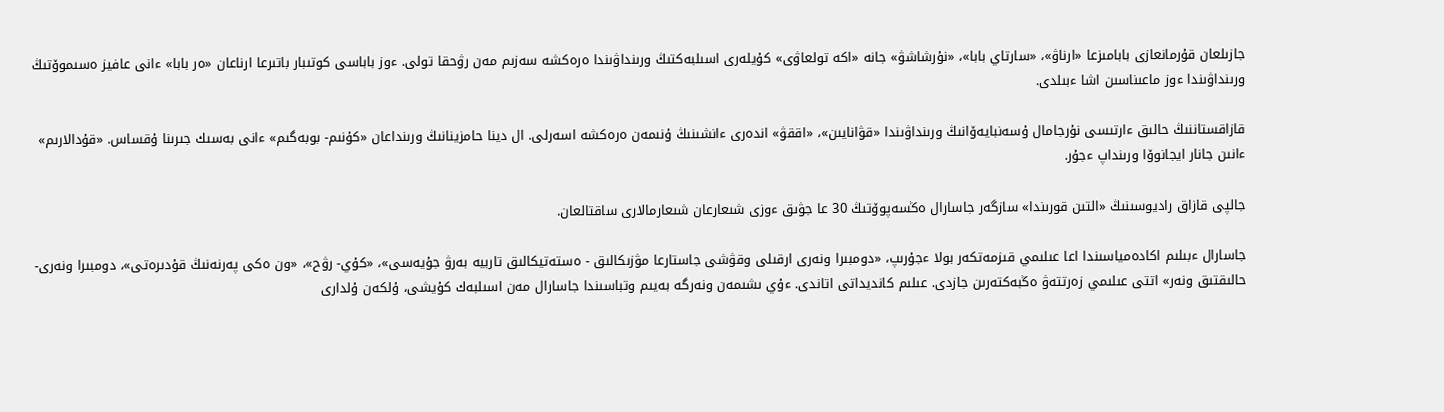جازىلعان قۇرمانعازى بابامىزعا «ارناۋ»، «سارتاي بابا»، «نۇرشاشۋ» جانە «اكە تولعاۋى» كۇيلەرى اسىلبەكتىڭ ورىنداۋىندا ەرەكشە سەزىم مەن رۋحقا تولى. ءوز باباسى كوتىبار باتىرعا ارناعان «ەر بابا» ءانى عافيز ەسىموۆتىڭ ورىنداۋىندا ءوز ماعىناسىن اشا ءبىلدى.

قازاقستاننىڭ حالىق ءارتىسى نۇرجامال ۇسەنبايەۆانىڭ ورىنداۋىندا «قۋانايىن»، «اققۋ» اندەرى ءانشىنىڭ ۇنىمەن ەرەكشە اسەرلى. ال دينا حامزينانىڭ ورىنداعان «كۇنىم- بوبەگىم» ءانى بەسىك جىرىنا ۇقساس. «قۇدالارىم» ءانىن جانار ايجانوۆا ورىنداپ ءجۇر.

جالپى قازاق راديوسىنىڭ «التىن قورىندا» سازگەر جاسارال ەڭسەپوۆتىڭ 30 عا جۋىق ءوزى شىعارعان شىعارمالارى ساقتالعان.

جاسارال ءبىلىم اكادەمياسىندا اعا عىلىمي قىزمەتكەر بولا ءجۇرىپ، «دومبىرا ونەرى ارقىلى وقۋشى جاستارعا مۋزىكالىق - ەستەتيكالىق تاربيە بەرۋ جۇيەسى»، «كۇي- رۋح»، «ون ەكى پەرنەنىڭ قۇدىرەتى»، دومبىرا ونەرى- حالىقتىق ونەر» اتتى عىلىمي زەرتتەۋ ەڭبەكتەرىن جازدى. عىلىم كانديداتى اتاندى. ءۇي ىشىمەن ونەرگە بەيىم وتباسىندا جاسارال مەن اسىلبەك كۇيشى، ۇلكەن ۇلدارى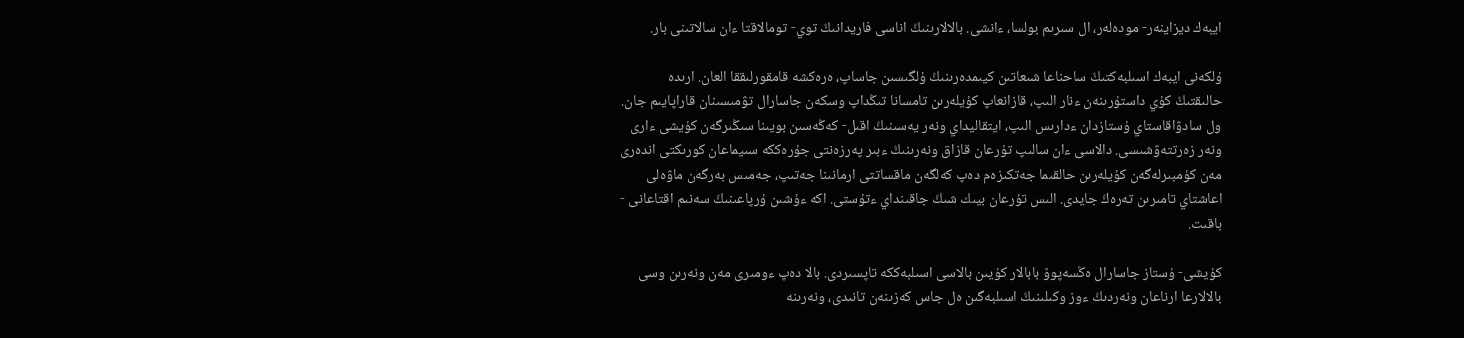ايبەك ديزاينەر- مودەلەر، ال سىرىم بولسا، ءانشى. بالالارىنىڭ اناسى فاريدانىڭ توي- تومالاقتا ءان سالاتىنى بار.

ۇلكەنى ايبەك اسىلبەكتىڭ ساحناعا شىعاتىن كيىمدەرىنىڭ ۇلگىسىن جاساپ، ەرەكشە قامقورلىققا العان. ارىدە حالىقتىڭ كۇي داستۇرىنەن ءنار الىپ، قازانعاپ كۇيلەرىن تامسانا تىڭداپ وسكەن جاسارال تۋمىسىنان قاراپايىم جان. ول سادۋاقاستاي ۇستازدان ءدارىس الىپ، ايتقاليداي ونەر يەسىنىڭ اقىل- كەڭەسىن بويىنا سىڭىرگەن كۇيشى ءارى ونەر زەرتتەۋشىسى. دالاسى ءان سالىپ تۇرعان قازاق ونەرىنىڭ ءبىر پەرزەنتى جۇرەككە سىيماعان كورىكتى اندەرى مەن كۇمبىرلەگەن كۇيلەرىن حالقىما جەتكىزەم دەپ كەلگەن ماقساتتى ارمانىنا جەتىپ، جەمىس بەرگەن ماۋەلى اعاشتاي تامىرىن تەرەڭ جايدى. الىس تۇرعان بيىك شىڭ جاقىنداي ءتۇستى. اكە ءۇشىن ۇرپاعىنىڭ سەنىم اقتاعانى - باقىت.

كۇيشى- ۇستاز جاسارال ەڭسەپوۆ بابالار كۇيىن بالاسى اسىلبەككە تاپسىردى. بالا دەپ ءومىرى مەن ونەرىن وسى بالالارعا ارناعان ونەردىڭ ءوز وكىلىنىڭ اسىلبەگىن ەل جاس كەزىنەن تانىدى، ونەرىنە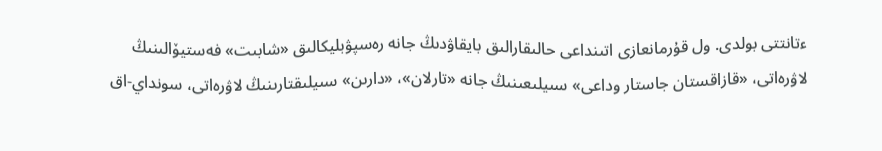ءتانتتى بولدى. ول قۇرمانعازى اتىنداعى حالىقارالىق بايقاۋدىڭ جانە رەسپۋبليكالىق «شابىت» فەستيۆالىنىڭ لاۋرەاتى، «قازاقستان جاستار وداعى» سىيلىعىنىڭ جانە «تارلان»، «دارىن» سىيلىقتارىنىڭ لاۋرەاتى، سونداي-اق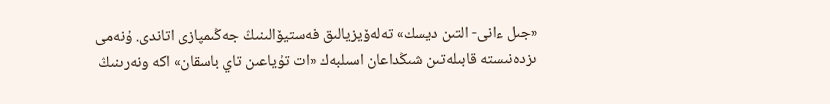«جىل ءانى- التىن ديسك» تەلەۆيزيالىق فەستيۆالىنىڭ جەڭىمپازى اتاندى. ۇنەمى ىزدەنىستە قابىلەتىن شىڭداعان اسىلبەك «ات تۇياعىن تاي باسقان» اكە ونەرىنىڭ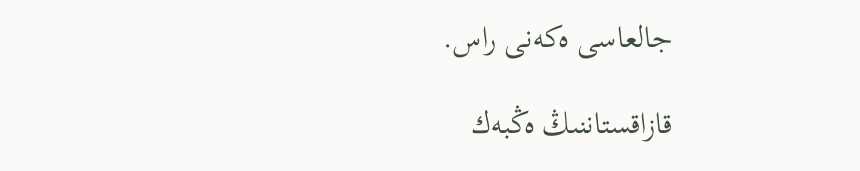جالعاسى ەكەنى راس.

قازاقستاننىڭ ەڭبەك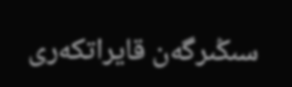سىڭىرگەن قايراتكەرى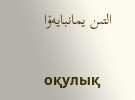التىن يمانبايەۆا

оқулық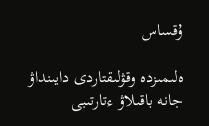ۇقساس

ەلىمىزدە وقۋلىقتاردى دايىنداۋ جانە باقىلاۋ ءتارتىبى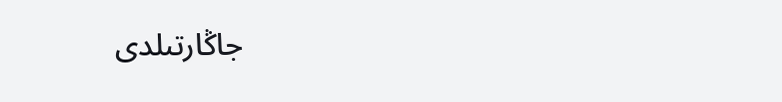جاڭارتىلدى